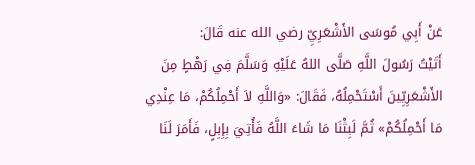عَنْ أَبِي مُوسَى الأَشْعَرِيِّ رضي الله عنه قَالَ:
أَتَيْتُ رَسُولَ اللَّهِ صَلَّى اللهُ عَلَيْهِ وَسَلَّمَ فِي رَهْطٍ مِنَ الأَشْعَرِيِّينَ أَسْتَحْمِلُهُ، فَقَالَ: «وَاللَّهِ لاَ أَحْمِلُكُمْ، مَا عِنْدِي مَا أَحْمِلُكُمْ» ثُمَّ لَبِثْنَا مَا شَاءَ اللَّهُ فَأُتِيَ بِإِبِلٍ، فَأَمَرَ لَنَا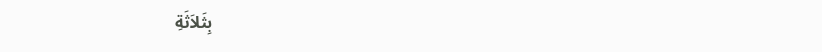بِثَلاَثَةِ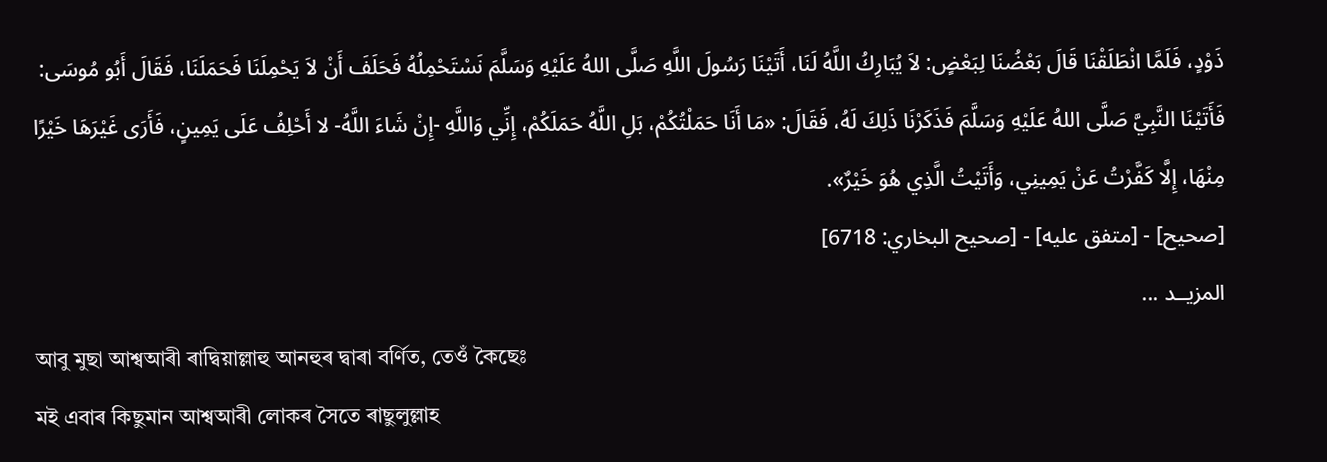ذَوْدٍ، فَلَمَّا انْطَلَقْنَا قَالَ بَعْضُنَا لِبَعْضٍ: لاَ يُبَارِكُ اللَّهُ لَنَا، أَتَيْنَا رَسُولَ اللَّهِ صَلَّى اللهُ عَلَيْهِ وَسَلَّمَ نَسْتَحْمِلُهُ فَحَلَفَ أَنْ لاَ يَحْمِلَنَا فَحَمَلَنَا، فَقَالَ أَبُو مُوسَى: فَأَتَيْنَا النَّبِيَّ صَلَّى اللهُ عَلَيْهِ وَسَلَّمَ فَذَكَرْنَا ذَلِكَ لَهُ، فَقَالَ: «مَا أَنَا حَمَلْتُكُمْ، بَلِ اللَّهُ حَمَلَكُمْ، إِنِّي وَاللَّهِ -إِنْ شَاءَ اللَّهُ- لا أَحْلِفُ عَلَى يَمِينٍ، فَأَرَى غَيْرَهَا خَيْرًا مِنْهَا، إِلَّا كَفَّرْتُ عَنْ يَمِينِي، وَأَتَيْتُ الَّذِي هُوَ خَيْرٌ».
[صحيح] - [متفق عليه] - [صحيح البخاري: 6718]
المزيــد ...
আবু মুছা আশ্বআৰী ৰাদ্বিয়াল্লাহু আনহুৰ দ্বাৰা বৰ্ণিত, তেওঁ কৈছেঃ
মই এবাৰ কিছুমান আশ্বআৰী লোকৰ সৈতে ৰাছুলুল্লাহ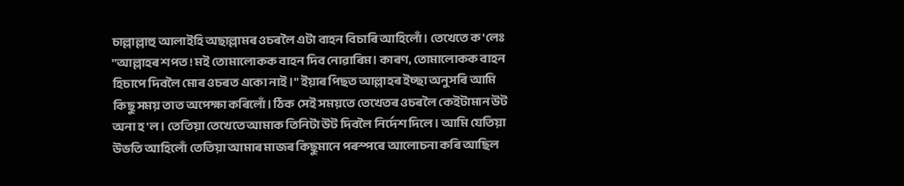চাল্লাল্লাহু আলাইহি অছাল্লামৰ ওচৰলৈ এটা বাহন বিচাৰি আহিলোঁ। তেখেতে ক'লেঃ "আল্লাহৰ শপত! মই তোমালোকক বাহন দিব নোৱাৰিম। কাৰণ, তোমালোকক বাহন হিচাপে দিবলৈ মোৰ ওচৰত একো নাই।" ইয়াৰ পিছত আল্লাহৰ ইচ্ছা অনুসৰি আমি কিছু সময় তাত অপেক্ষা কৰিলোঁ। ঠিক সেই সময়তে তেখেতৰ ওচৰলৈ কেইটামান উট অনা হ'ল। তেতিয়া তেখেতে আমাক তিনিটা উট দিবলৈ নিৰ্দেশ দিলে। আমি যেতিয়া উভতি আহিলোঁ তেতিয়া আমাৰ মাজৰ কিছুমানে পৰস্পৰে আলোচনা কৰি আছিল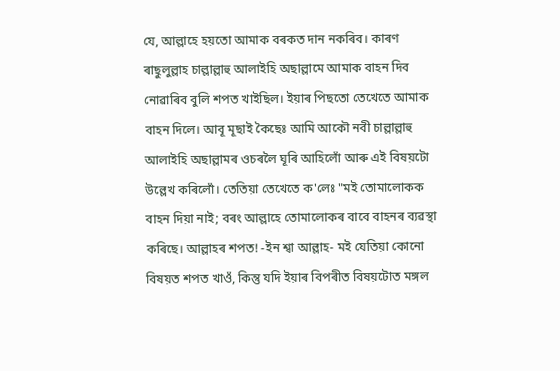যে, আল্লাহে হয়তো আমাক বৰকত দান নকৰিব। কাৰণ ৰাছুলুল্লাহ চাল্লাল্লাহু আলাইহি অছাল্লামে আমাক বাহন দিব নোৱাৰিব বুলি শপত খাইছিল। ইয়াৰ পিছতো তেখেতে আমাক বাহন দিলে। আবূ মূছাই কৈছেঃ আমি আকৌ নবী চাল্লাল্লাহু আলাইহি অছাল্লামৰ ওচৰলৈ ঘূৰি আহিলোঁ আৰু এই বিষয়টো উল্লেখ কৰিলোঁ। তেতিয়া তেখেতে ক'লেঃ "মই তোমালোকক বাহন দিয়া নাই; বৰং আল্লাহে তোমালোকৰ বাবে বাহনৰ ব্যৱস্থা কৰিছে। আল্লাহৰ শপত! -ইন শ্বা আল্লাহ- মই যেতিয়া কোনো বিষয়ত শপত খাওঁ, কিন্তু যদি ইয়াৰ বিপৰীত বিষয়টোত মঙ্গল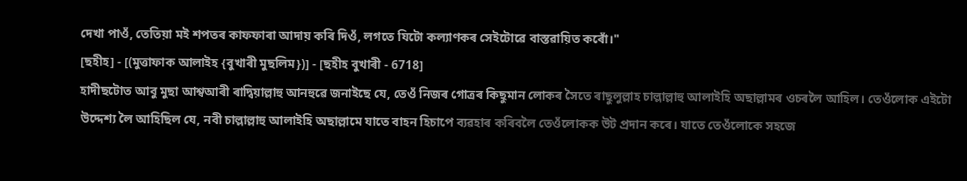দেখা পাওঁ, তেতিয়া মই শপতৰ কাফফাৰা আদায় কৰি দিওঁ, লগতে যিটো কল্যাণকৰ সেইটোৱে বাস্তৱায়িত কৰোঁ।"
[ছহীহ] - [(মুত্তাফাক আলাইহ {বুখাৰী মুছলিম})] - [ছহীহ বুখাৰী - 6718]
হাদীছটোত আবু মুছা আশ্বআৰী ৰাদ্বিয়াল্লাহু আনহুৱে জনাইছে যে, তেওঁ নিজৰ গোত্ৰৰ কিছুমান লোকৰ সৈতে ৰাছুলুল্লাহ চাল্লাল্লাহু আলাইহি অছাল্লামৰ ওচৰলৈ আহিল। তেওঁলোক এইটো উদ্দেশ্য লৈ আহিছিল যে, নবী চাল্লাল্লাহু আলাইহি অছাল্লামে যাতে বাহন হিচাপে ব্যৱহাৰ কৰিবলৈ তেওঁলোকক উট প্ৰদান কৰে। যাতে তেওঁলোকে সহজে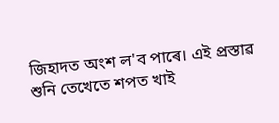জিহাদত অংশ ল'ব পাৰে। এই প্ৰস্তাৱ শুনি তেখেতে শপত খাই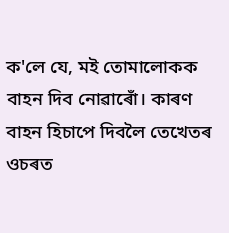ক'লে যে, মই তোমালোকক বাহন দিব নোৱাৰোঁ। কাৰণ বাহন হিচাপে দিবলৈ তেখেতৰ ওচৰত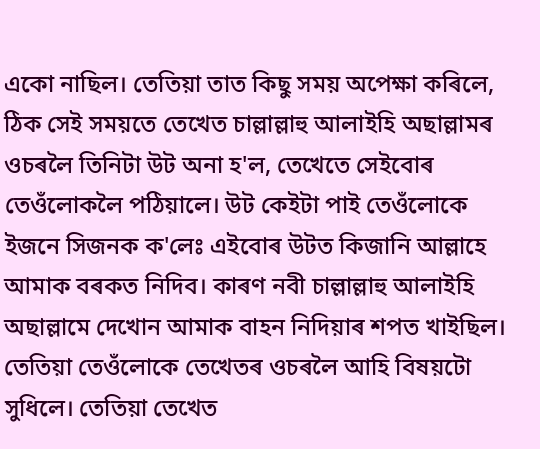একো নাছিল। তেতিয়া তাত কিছু সময় অপেক্ষা কৰিলে, ঠিক সেই সময়তে তেখেত চাল্লাল্লাহু আলাইহি অছাল্লামৰ ওচৰলৈ তিনিটা উট অনা হ'ল, তেখেতে সেইবোৰ তেওঁলোকলৈ পঠিয়ালে। উট কেইটা পাই তেওঁলোকে ইজনে সিজনক ক'লেঃ এইবোৰ উটত কিজানি আল্লাহে আমাক বৰকত নিদিব। কাৰণ নবী চাল্লাল্লাহু আলাইহি অছাল্লামে দেখোন আমাক বাহন নিদিয়াৰ শপত খাইছিল। তেতিয়া তেওঁলোকে তেখেতৰ ওচৰলৈ আহি বিষয়টো সুধিলে। তেতিয়া তেখেত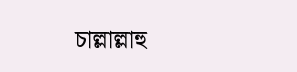চাল্লাল্লাহু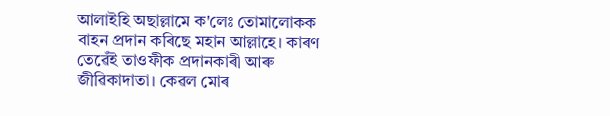আলাইহি অছাল্লামে ক'লেঃ তোমালোকক বাহন প্ৰদান কৰিছে মহান আল্লাহে। কাৰণ তেৱেঁই তাওফীক প্ৰদানকাৰী আৰু জীৱিকাদাতা। কেৱল মোৰ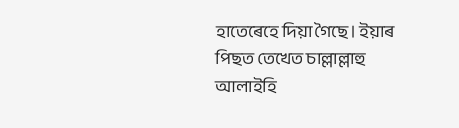হাতেৰেহে দিয়া গৈছে। ইয়াৰ পিছত তেখেত চাল্লাল্লাহু আলাইহি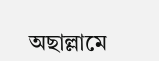অছাল্লামে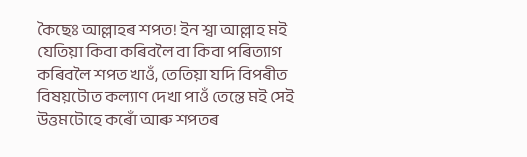কৈছেঃ আল্লাহৰ শপত! ইন শ্বা আল্লাহ মই যেতিয়া কিবা কৰিবলৈ বা কিবা পৰিত্যাগ কৰিবলৈ শপত খাওঁ, তেতিয়া যদি বিপৰীত বিষয়টোত কল্যাণ দেখা পাওঁ তেন্তে মই সেই উত্তমটোহে কৰোঁ আৰু শপতৰ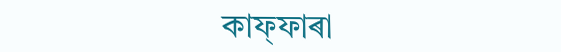কাফ্ফাৰা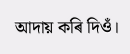আদায় কৰি দিওঁ।